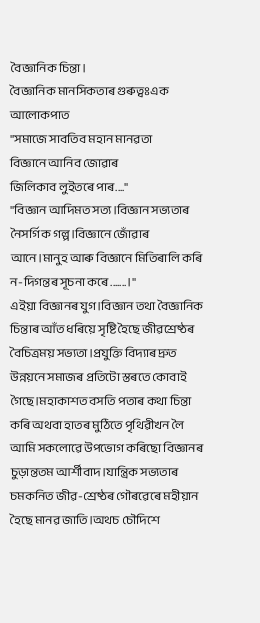বৈজ্ঞানিক চিন্তা।
বৈজ্ঞানিক মানসিকতাৰ গুৰুত্বঃএক আলোকপাত
"সমাজে সাবতিব মহান মানৱতা
বিজ্ঞানে আনিব জোৱাৰ
জিলিকাব লুইতৰে পাৰ...."
"বিজ্ঞান আদিমত সত্য।বিজ্ঞান সভ্যতাৰ নৈসৰ্গিক গল্প।বিজ্ঞানে জোঁৱাৰ আনে।মানুহ আৰু বিজ্ঞানে মিতিৰালি কৰি ন-দিগন্তৰ সূচনা কৰে.......।"
এইয়া বিজ্ঞানৰ যুগ।বিজ্ঞান তথা বৈজ্ঞানিক চিন্তাৰ আঁত ধৰিয়ে সৃষ্টি হৈছে জীৱশ্ৰেষ্ঠৰ বৈচিত্ৰময় সভ্যতা।প্ৰযুক্তি বিদ্যাৰ দ্ৰুত উন্নয়নে সমাজৰ প্ৰতিটো স্তৰতে কোবাই গৈছে।মহাকাশত বসতি পতাৰ কথা চিন্তা কৰি অথবা হাতৰ মুঠিতে পৃথিৱীখন লৈ আমি সকলোৱে উপভোগ কৰিছো বিজ্ঞানৰ চুড়ান্ততম আৰ্শীবাদ।যান্ত্ৰিক সভ্যতাৰ চমকনিত জীৱ-শ্ৰেষ্ঠৰ গৌৰৱেৰে মহীয়ান হৈছে মানৱ জাতি।অথচ চৌদিশে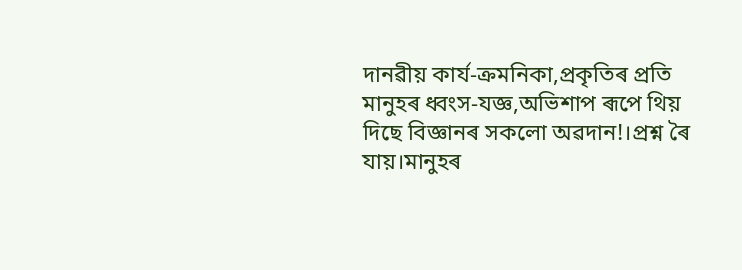দানৱীয় কাৰ্য-ক্ৰমনিকা,প্ৰকৃতিৰ প্ৰতি মানুহৰ ধ্বংস-যজ্ঞ,অভিশাপ ৰূপে থিয় দিছে বিজ্ঞানৰ সকলো অৱদান!।প্ৰশ্ন ৰৈ যায়।মানুহৰ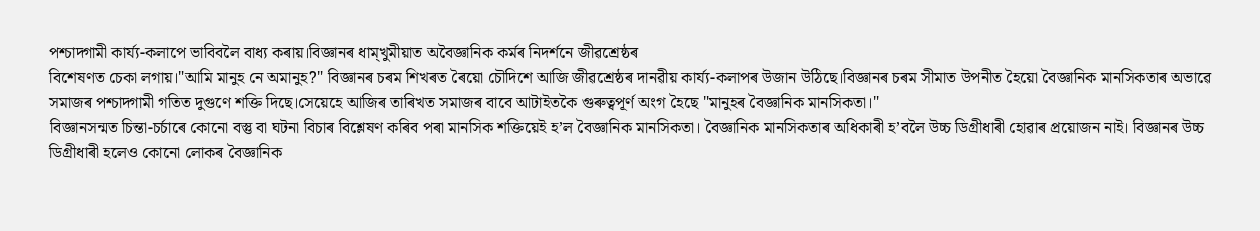পশ্চাদ্গামী কাৰ্য্য-কলাপে ভাবিবলৈ বাধ্য কৰায়।বিজ্ঞানৰ ধাম্খুমীয়াত অবৈজ্ঞানিক কৰ্মৰ নিদৰ্শনে জীৱশ্ৰেষ্ঠৰ
বিশেষণত চেকা লগায়।"আমি মানুহ নে অমানুহ?" বিজ্ঞানৰ চৰম শিখৰত ৰৈয়ো চৌদিশে আজি জীৱশ্ৰেষ্ঠৰ দানৱীয় কাৰ্য্য-কলাপৰ উজান উঠিছে।বিজ্ঞানৰ চৰম সীমাত উপনীত হৈয়ো বৈজ্ঞানিক মানসিকতাৰ অভাৱে সমাজৰ পশ্চাদ্গামী গতিত দুগুণে শক্তি দিছে।সেয়েহে আজিৰ তাৰিখত সমাজৰ বাবে আটাইতকৈ গুৰুত্বপূৰ্ণ অংগ হৈছে "মানুহৰ বৈজ্ঞানিক মানসিকতা।"
বিজ্ঞানসন্মত চিন্তা-চৰ্চাৰে কোনো বস্তু বা ঘটনা বিচাৰ বিশ্লেষণ কৰিব পৰা মানসিক শক্তিয়েই হ’ল বৈজ্ঞানিক মানসিকতা। বৈজ্ঞানিক মানসিকতাৰ অধিকাৰী হ’বলৈ উচ্চ ডিগ্রীধাৰী হোৱাৰ প্ৰয়োজন নাই। বিজ্ঞানৰ উচ্চ ডিগ্রীধাৰী হলেও কোনো লোকৰ বৈজ্ঞানিক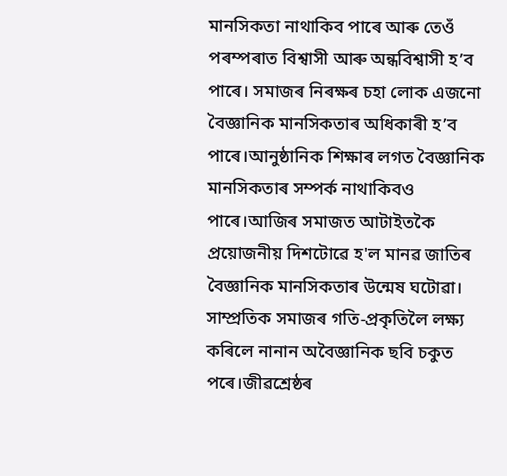মানসিকতা নাথাকিব পাৰে আৰু তেওঁ পৰম্পৰাত বিশ্বাসী আৰু অন্ধবিশ্বাসী হ’ব পাৰে। সমাজৰ নিৰক্ষৰ চহা লোক এজনো বৈজ্ঞানিক মানসিকতাৰ অধিকাৰী হ’ব পাৰে।আনুষ্ঠানিক শিক্ষাৰ লগত বৈজ্ঞানিক মানসিকতাৰ সম্পৰ্ক নাথাকিবও পাৰে।আজিৰ সমাজত আটাইতকৈ প্ৰয়োজনীয় দিশটোৱে হ'ল মানৱ জাতিৰ বৈজ্ঞানিক মানসিকতাৰ উন্মেষ ঘটোৱা।
সাম্প্ৰতিক সমাজৰ গতি-প্ৰকৃতিলৈ লক্ষ্য কৰিলে নানান অবৈজ্ঞানিক ছবি চকুত পৰে।জীৱশ্ৰেষ্ঠৰ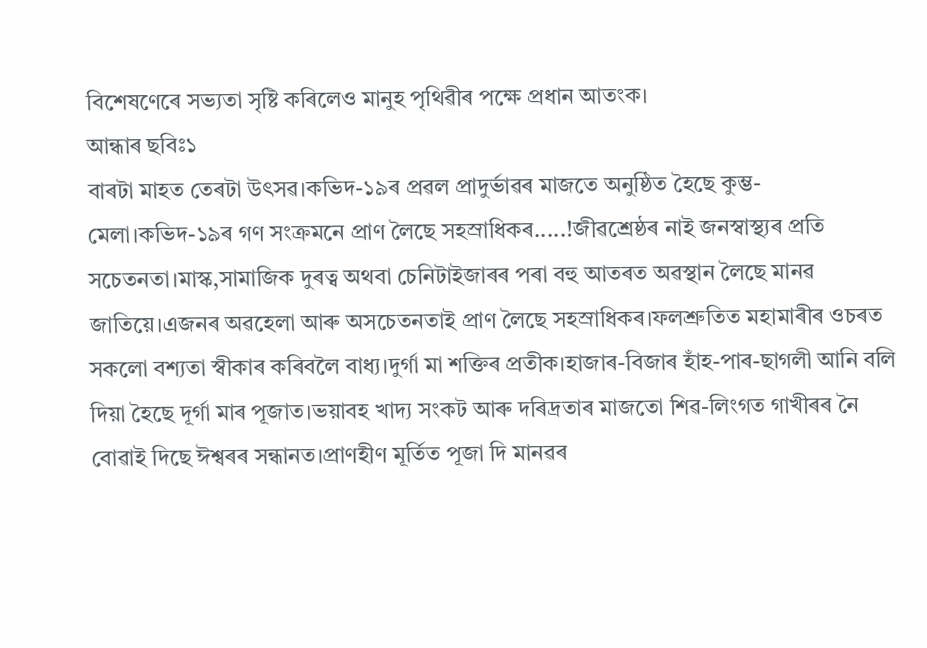বিশেষণেৰে সভ্যতা সৃষ্টি কৰিলেও মানুহ পৃথিৱীৰ পক্ষে প্ৰধান আতংক।
আন্ধাৰ ছবিঃ১
বাৰটা মাহত তেৰটা উৎসৱ।কভিদ-১৯ৰ প্ৰৱল প্ৰাদুৰ্ভাৱৰ মাজতে অনুষ্ঠিত হৈছে কুম্ভ-মেলা।কভিদ-১৯ৰ গণ সংক্ৰমনে প্ৰাণ লৈছে সহস্ৰাধিকৰ.....!জীৱশ্ৰেষ্ঠৰ নাই জনস্বাস্থ্যৰ প্ৰতি সচেতনতা।মাস্ক,সামাজিক দুৰত্ব অথবা চেনিটাইজাৰৰ পৰা বহু আতৰত অৱস্থান লৈছে মানৱ জাতিয়ে।এজনৰ অৱহেলা আৰু অসচেতনতাই প্ৰাণ লৈছে সহস্ৰাধিকৰ।ফলশ্ৰুতিত মহামাৰীৰ ওচৰত সকলো বশ্যতা স্বীকাৰ কৰিবলৈ বাধ্য।দুৰ্গা মা শক্তিৰ প্ৰতীক।হাজাৰ-বিজাৰ হাঁহ-পাৰ-ছাগলী আনি বলি দিয়া হৈছে দূৰ্গা মাৰ পূজাত।ভয়াবহ খাদ্য সংকট আৰু দৰিদ্ৰতাৰ মাজতো শিৱ-লিংগত গাখীৰৰ নৈ বোৱাই দিছে ঈশ্বৰৰ সন্ধানত।প্ৰাণহীণ মূৰ্তিত পূজা দি মানৱৰ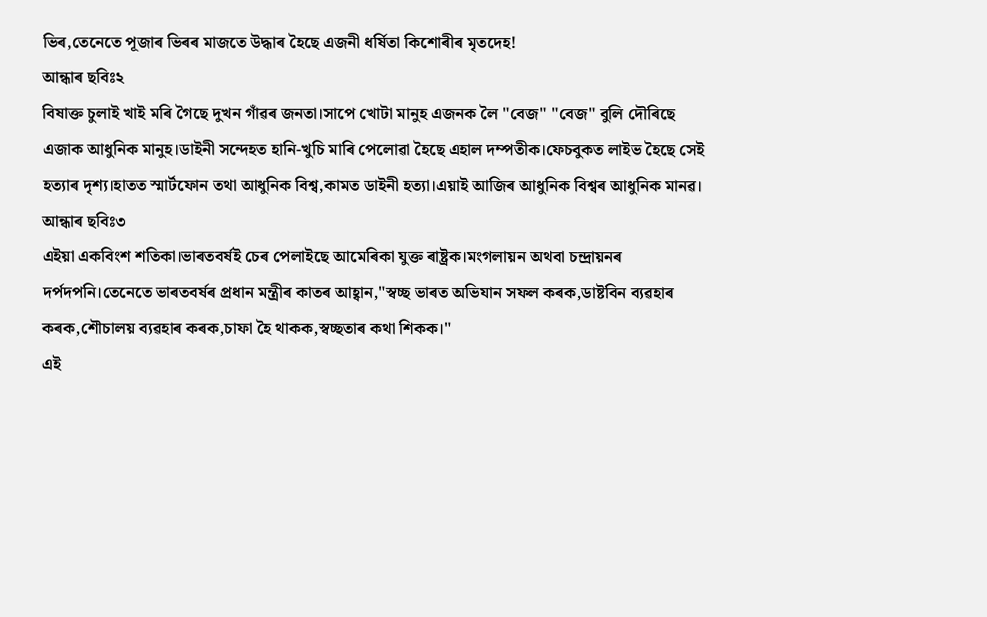ভিৰ,তেনেতে পূজাৰ ভিৰৰ মাজতে উদ্ধাৰ হৈছে এজনী ধৰ্ষিতা কিশোৰীৰ মৃতদেহ!
আন্ধাৰ ছবিঃ২
বিষাক্ত চুলাই খাই মৰি গৈছে দুখন গাঁৱৰ জনতা।সাপে খোটা মানুহ এজনক লৈ "বেজ" "বেজ" বুলি দৌৰিছে এজাক আধুনিক মানুহ।ডাইনী সন্দেহত হানি-খুচি মাৰি পেলোৱা হৈছে এহাল দম্পতীক।ফেচবুকত লাইভ হৈছে সেই হত্যাৰ দৃশ্য।হাতত স্মাৰ্টফোন তথা আধুনিক বিশ্ব,কামত ডাইনী হত্যা।এয়াই আজিৰ আধুনিক বিশ্বৰ আধুনিক মানৱ।
আন্ধাৰ ছবিঃ৩
এইয়া একবিংশ শতিকা।ভাৰতবৰ্ষই চেৰ পেলাইছে আমেৰিকা যুক্ত ৰাষ্ট্ৰক।মংগলায়ন অথবা চন্দ্ৰায়নৰ দৰ্পদপনি।তেনেতে ভাৰতবৰ্ষৰ প্ৰধান মন্ত্ৰীৰ কাতৰ আহ্বান,"স্বচ্ছ ভাৰত অভিযান সফল কৰক,ডাষ্টবিন ব্যৱহাৰ কৰক,শৌচালয় ব্যৱহাৰ কৰক,চাফা হৈ থাকক,স্বচ্ছতাৰ কথা শিকক।"
এই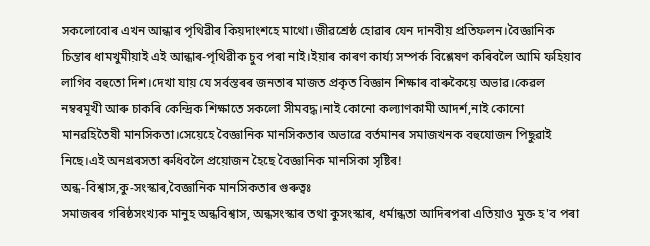সকলোবোৰ এখন আন্ধাৰ পৃথিৱীৰ কিয়দাংশহে মাথো।জীৱশ্ৰেষ্ঠ হোৱাৰ যেন দানবীয় প্ৰতিফলন।বৈজ্ঞানিক চিন্তাৰ ধামখুমীয়াই এই আন্ধাৰ-পৃথিৱীক চুব পৰা নাই।ইয়াৰ কাৰণ কাৰ্য্য সম্পৰ্ক বিশ্লেষণ কৰিবলৈ আমি ফহিয়াব লাগিব বহুতো দিশ।দেখা যায় যে সৰ্বস্তৰৰ জনতাৰ মাজত প্ৰকৃত বিজ্ঞান শিক্ষাৰ বাৰুকৈয়ে অভাৱ।কেৱল নম্বৰমূখী আৰু চাকৰি কেন্দ্ৰিক শিক্ষাতে সকলো সীমবদ্ধ।নাই কোনো কল্যাণকামী আদৰ্শ,নাই কোনো মানৱহিতৈষী মানসিকতা।সেয়েহে বৈজ্ঞানিক মানসিকতাৰ অভাৱে বৰ্তমানৰ সমাজখনক বহুযোজন পিছুৱাই নিছে।এই অনগ্ৰৰসতা ৰুধিবলৈ প্ৰয়োজন হৈছে বৈজ্ঞানিক মানসিকা সৃষ্টিৰ!
অন্ধ-বিশ্বাস,কু-সংস্কাৰ,বৈজ্ঞানিক মানসিকতাৰ গুৰুত্বঃ
সমাজৰৰ গৰিষ্ঠসংখ্যক মানুহ অন্ধবিশ্বাস, অন্ধসংস্কাৰ তথা কুসংস্কাৰ, ধৰ্মান্ধতা আদিৰপৰা এতিয়াও মুক্ত হ'ব পৰা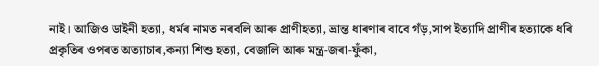নাই। আজিও ডাইনী হত্যা, ধৰ্মৰ নামত নৰবলি আৰু প্ৰাণীহত্যা, ভ্ৰান্ত ধাৰণাৰ বাবে গঁড়,সাপ ইত্যাদি প্ৰাণীৰ হত্যাকে ধৰি প্ৰকৃতিৰ ওপৰত অত্যাচাৰ,কন্যা শিশু হত্যা, বেজালি আৰু মন্ত্ৰ-জৰা-ফুঁকা,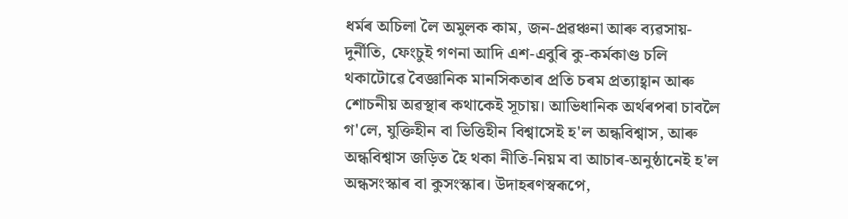ধৰ্মৰ অচিলা লৈ অমুলক কাম, জন-প্ৰৱঞ্চনা আৰু ব্যৱসায়-দুৰ্নীতি, ফেংচুই গণনা আদি এশ-এবুৰি কু-কৰ্মকাণ্ড চলি থকাটোৱে বৈজ্ঞানিক মানসিকতাৰ প্ৰতি চৰম প্ৰত্যাহ্বান আৰু শোচনীয় অৱস্থাৰ কথাকেই সূচায়। আভিধানিক অৰ্থৰপৰা চাবলৈ গ'লে, যুক্তিহীন বা ভিত্তিহীন বিশ্বাসেই হ'ল অন্ধবিশ্বাস, আৰু অন্ধবিশ্বাস জড়িত হৈ থকা নীতি-নিয়ম বা আচাৰ-অনুষ্ঠানেই হ'ল অন্ধসংস্কাৰ বা কুসংস্কাৰ। উদাহৰণস্বৰূপে,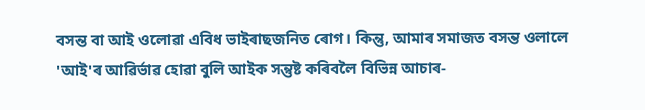বসন্ত বা আই ওলোৱা এবিধ ভাইৰাছজনিত ৰোগ। কিন্তু, আমাৰ সমাজত বসন্ত ওলালে 'আই'ৰ আৱিৰ্ভাৱ হোৱা বুলি আইক সন্তুষ্ট কৰিবলৈ বিভিন্ন আচাৰ-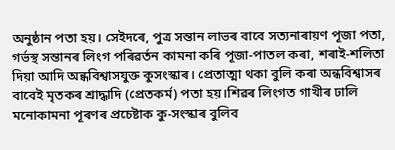অনুষ্ঠান পতা হয়। সেইদৰে, পুত্ৰ সন্তান লাভৰ বাবে সত্যনাৰায়ণ পূজা পতা, গৰ্ভস্থ সন্তানৰ লিংগ পৰিৱৰ্তন কামনা কৰি পূজা-পাতল কৰা, শৰাই-শলিতা দিয়া আদি অন্ধবিশ্বাসযুক্ত কুসংস্কাৰ। প্ৰেতাত্মা থকা বুলি কৰা অন্ধবিশ্বাসৰ বাবেই মৃতকৰ শ্ৰাদ্ধাদি (প্ৰেতকৰ্ম) পতা হয়।শিৱৰ লিংগত গাখীৰ ঢালি মনোকামনা পূৰণৰ প্ৰচেষ্টাক কু-সংস্কাৰ বুলিব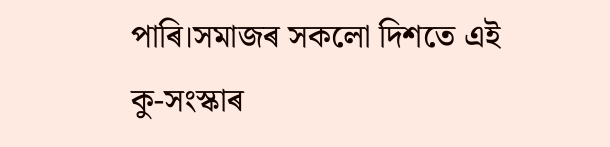পাৰি।সমাজৰ সকলো দিশতে এই কু-সংস্কাৰ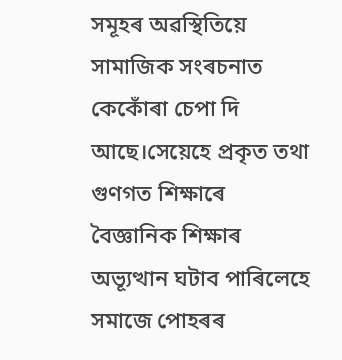সমূহৰ অৱস্থিতিয়ে সামাজিক সংৰচনাত কেকোঁৰা চেপা দি আছে।সেয়েহে প্ৰকৃত তথা গুণগত শিক্ষাৰে বৈজ্ঞানিক শিক্ষাৰ অভ্যূত্থান ঘটাব পাৰিলেহে সমাজে পোহৰৰ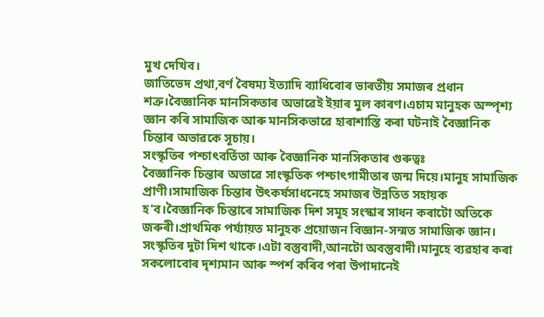মুখ দেখিব।
জাতিভেদ প্ৰথা,বৰ্ণ বৈষম্য ইত্যাদি ব্যাধিবোৰ ভাৰতীয় সমাজৰ প্ৰধান শত্ৰু।বৈজ্ঞানিক মানসিকতাৰ অভাৱেই ইয়াৰ মুল কাৰণ।এচাম মানুহক অস্পৃশ্য জ্ঞান কৰি সামাজিক আৰু মানসিকভাৱে হাৰাশাস্তি কৰা ঘটনাই বৈজ্ঞানিক চিন্তাৰ অভাৱকে সূচায়।
সংস্কৃতিৰ পশ্চাৎবৰ্তিতা আৰু বৈজ্ঞানিক মানসিকতাৰ গুৰুত্বঃ
বৈজ্ঞানিক চিন্তাৰ অভাৱে সাংস্কৃতিক পশ্চাৎগামীতাৰ জন্ম দিয়ে।মানুহ সামাজিক প্ৰাণী।সামাজিক চিন্তাৰ উৎকৰ্ষসাধনেহে সমাজৰ উন্নতিত সহায়ক হ'ব।বৈজ্ঞানিক চিন্তাৰে সামাজিক দিশ সমূহ সংস্কাৰ সাধন কৰাটো অতিকে জৰুৰী।প্ৰাথমিক পৰ্য্যায়ত মানুহক প্ৰয়োজন বিজ্ঞান-সন্মত সামাজিক জ্ঞান।
সংস্কৃতিৰ দুটা দিশ থাকে।এটা বস্তুবাদী,আনটো অবস্তুবাদী।মানুহে ব্যৱহাৰ কৰা সকলোবোৰ দৃশ্যমান আৰু স্পৰ্শ কৰিব পৰা উপাদানেই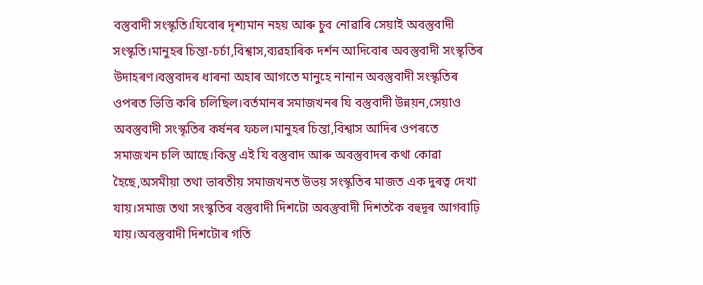বস্তুবাদী সংস্কৃতি।যিবোৰ দৃশ্যমান নহয় আৰু চুব নোৱাৰি সেয়াই অবস্তুবাদী সংস্কৃতি।মানুহৰ চিন্তা-চৰ্চা,বিশ্বাস,ব্যৱহাৰিক দৰ্শন আদিবোৰ অবস্তুবাদী সংস্কৃতিৰ উদাহৰণ।বস্তুবাদৰ ধাৰনা অহাৰ আগতে মানুহে নানান অবস্তুবাদী সংস্কৃতিৰ ওপৰত ভিত্তি কৰি চলিছিল।বৰ্তমানৰ সমাজখনৰ যি বস্তুবাদী উন্নয়ন,সেয়াও অবস্তুবাদী সংস্কৃতিৰ কৰ্ষনৰ ফচল।মানুহৰ চিন্তা,বিশ্বাস আদিৰ ওপৰতে সমাজখন চলি আছে।কিন্তু এই যি বস্তুবাদ আৰু অবস্তুবাদৰ কথা কোৱা হৈছে,অসমীয়া তথা ভাৰতীয় সমাজখনত উভয় সংস্কৃতিৰ মাজত এক দুৰত্ব দেখা যায়।সমাজ তথা সংস্কৃতিৰ বস্তুবাদী দিশটো অবস্তুবাদী দিশতকৈ বহুদূৰ আগবাঢ়ি যায়।অবস্তুবাদী দিশটোৰ গতি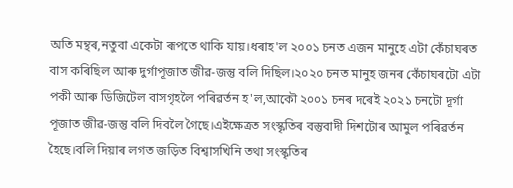অতি মন্থৰ,নতুবা একেটা ৰূপতে থাকি যায়।ধৰাহ'ল ২০০১ চনত এজন মানুহে এটা কেঁচাঘৰত বাস কৰিছিল আৰু দুৰ্গাপূজাত জীৱ-জন্তু বলি দিছিল।২০২০ চনত মানুহ জনৰ কেঁচাঘৰটো এটা পকী আৰু ডিজিটেল বাসগৃহলৈ পৰিৱৰ্তন হ'ল,আকৌ ২০০১ চনৰ দৰেই ২০২১ চনটো দূৰ্গা পূজাত জীৱ-জন্তু বলি দিবলৈ গৈছে।এইক্ষেত্ৰত সংস্কৃতিৰ বস্তুবাদী দিশটোৰ আমুল পৰিৱৰ্তন হৈছে।বলি দিয়াৰ লগত জড়িত বিশ্বাসখিনি তথা সংস্কৃতিৰ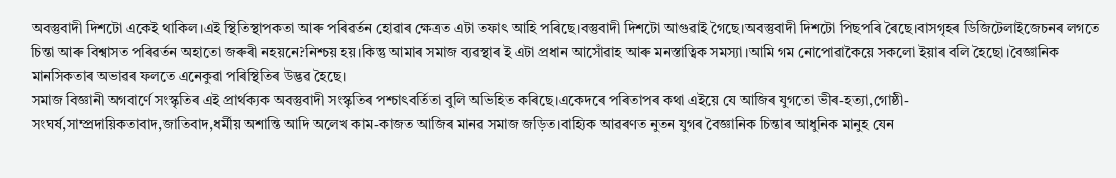অবস্তুবাদী দিশটো একেই থাকিল।এই স্থিতিস্থাপকতা আৰু পৰিৱৰ্তন হোৱাৰ ক্ষেত্ৰত এটা তফাৎ আহি পৰিছে।বস্তুবাদী দিশটো আগুৱাই গৈছে।অবস্তুবাদী দিশটো পিছপৰি ৰৈছে।বাসগৃহৰ ডিজিটেলাইজেচনৰ লগতে চিন্তা আৰু বিশ্বাসত পৰিৱৰ্তন অহাতো জৰুৰী নহয়নে?নিশ্চয় হয়।কিন্তু আমাৰ সমাজ ব্যৱস্থাৰ ই এটা প্ৰধান আসোঁৱাহ আৰু মনস্তাত্বিক সমস্যা।আমি গম নোপোৱাকৈয়ে সকলো ইয়াৰ বলি হৈছো।বৈজ্ঞানিক মানসিকতাৰ অভাৱৰ ফলতে এনেকুৱা পৰিস্থিতিৰ উদ্ভৱ হৈছে।
সমাজ বিজ্ঞানী অগবাৰ্ণে সংস্কৃতিৰ এই প্ৰাৰ্থক্যক অবস্তুবাদী সংস্কৃতিৰ পশ্চাৎবৰ্তিতা বুলি অভিহিত কৰিছে।একেদৰে পৰিতাপৰ কথা এইয়ে যে আজিৰ যুগতো ভীৰ-হত্যা,গোষ্ঠী-সংঘৰ্ষ,সাম্প্ৰদায়িকতাবাদ,জাতিবাদ,ধৰ্মীয় অশান্তি আদি অলেখ কাম-কাজত আজিৰ মানৱ সমাজ জড়িত।বাহ্যিক আৱৰণত নুতন যুগৰ বৈজ্ঞানিক চিন্তাৰ আধুনিক মানুহ যেন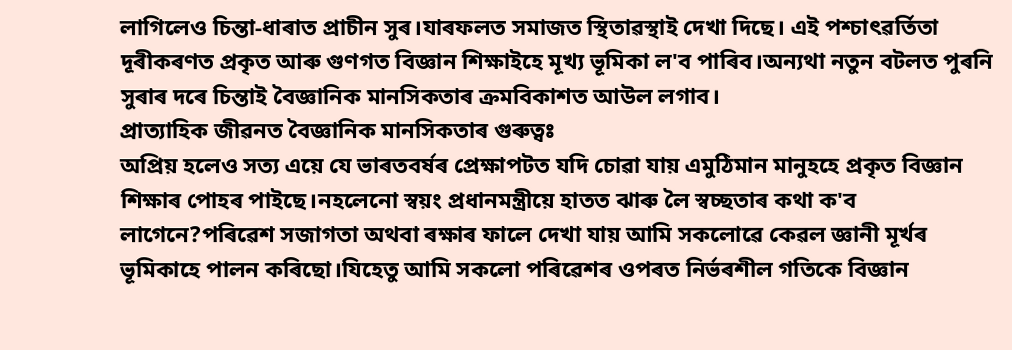লাগিলেও চিন্তা-ধাৰাত প্ৰাচীন সুৰ।যাৰফলত সমাজত স্থিতাৱস্থাই দেখা দিছে। এই পশ্চাৎৱৰ্তিতা দূৰীকৰণত প্ৰকৃত আৰু গুণগত বিজ্ঞান শিক্ষাইহে মূখ্য ভূমিকা ল'ব পাৰিব।অন্যথা নতুন বটলত পুৰনি সুৰাৰ দৰে চিন্তাই বৈজ্ঞানিক মানসিকতাৰ ক্ৰমবিকাশত আউল লগাব।
প্ৰাত্যাহিক জীৱনত বৈজ্ঞানিক মানসিকতাৰ গুৰুত্বঃ
অপ্ৰিয় হলেও সত্য এয়ে যে ভাৰতবৰ্ষৰ প্ৰেক্ষাপটত যদি চোৱা যায় এমুঠিমান মানুহহে প্ৰকৃত বিজ্ঞান শিক্ষাৰ পোহৰ পাইছে।নহলেনো স্বয়ং প্ৰধানমন্ত্ৰীয়ে হাতত ঝাৰু লৈ স্বচ্ছতাৰ কথা ক'ব লাগেনে?পৰিৱেশ সজাগতা অথবা ৰক্ষাৰ ফালে দেখা যায় আমি সকলোৱে কেৱল জ্ঞানী মূৰ্খৰ ভূমিকাহে পালন কৰিছো।যিহেতু আমি সকলো পৰিৱেশৰ ওপৰত নিৰ্ভৰশীল গতিকে বিজ্ঞান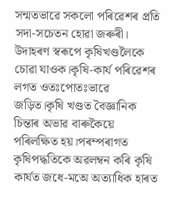সন্মতভাৱে সকলো পৰিৱেশৰ প্ৰতি সদা-সচেতন হোৱা জৰুৰী। উদাহৰণ স্বৰূপে কৃষিখণ্ডলৈকে চোৱা যাওক।কৃষি-কাৰ্য পৰিৱেশৰ লগত ওতঃপোতঃভাৱে জড়িত।কৃষি খণ্ডত বৈজ্ঞানিক চিন্তাৰ অভাৱ বাৰুকৈয়ে পৰিলক্ষিত হয়।পৰম্পৰাগত কৃষিপদ্ধতিকে অৱলম্বন কৰি কৃষি কাৰ্যত জধে-মঅে অত্যাধিক হাৰত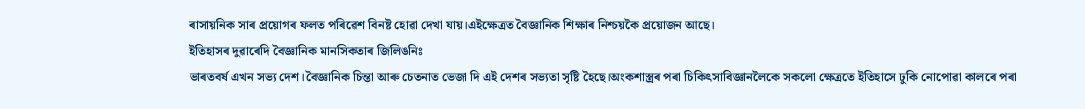ৰাসায়নিক সাৰ প্ৰয়োগৰ ফলত পৰিৱেশ বিনষ্ট হোৱা দেখা যায়।এইক্ষেত্ৰত বৈজ্ঞানিক শিক্ষাৰ নিশ্চয়কৈ প্ৰয়োজন আছে।
ইতিহাসৰ দুৱাৰেদি বৈজ্ঞানিক মানসিকতাৰ জিলিঙনিঃ
ভাৰতবৰ্ষ এখন সভ্য দেশ।বৈজ্ঞানিক চিন্তা আৰু চেতনাত ভেজা দি এই দেশৰ সভ্যতা সৃষ্টি হৈছে।অংকশাস্ত্ৰৰ পৰা চিকিৎসাবিজ্ঞানলৈকে সকলো ক্ষেত্ৰতে ইতিহাসে ঢুকি নোপোৱা কালৰে পৰা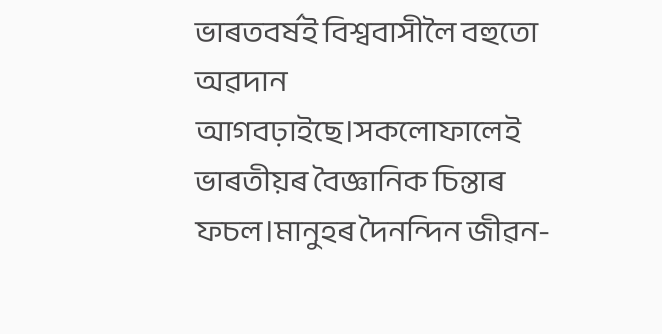ভাৰতবৰ্ষই বিশ্ববাসীলৈ বহুতো অৱদান আগবঢ়াইছে।সকলোফালেই ভাৰতীয়ৰ বৈজ্ঞানিক চিন্তাৰ ফচল।মানুহৰ দৈনন্দিন জীৱন-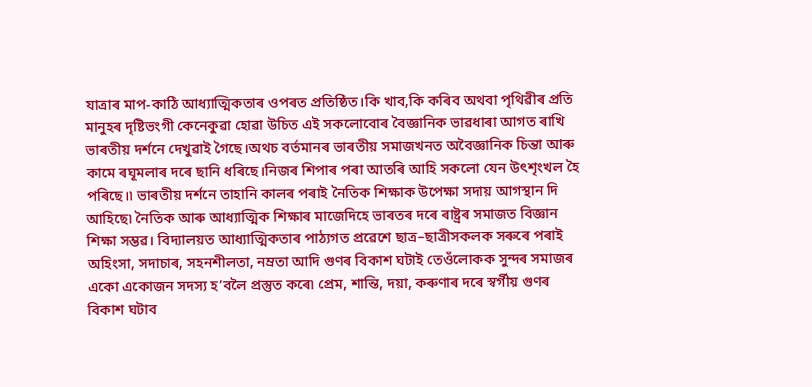যাত্ৰাৰ মাপ-কাঠি আধ্যাত্মিকতাৰ ওপৰত প্ৰতিষ্ঠিত।কি খাব,কি কৰিব অথবা পৃথিৱীৰ প্ৰতি মানুহৰ দৃষ্টিভংগী কেনেকুৱা হোৱা উচিত এই সকলোবোৰ বৈজ্ঞানিক ভাৱধাৰা আগত ৰাখি ভাৰতীয় দৰ্শনে দেখুৱাই গৈছে।অথচ বৰ্তমানৰ ভাৰতীয় সমাজখনত অবৈজ্ঞানিক চিন্তা আৰু কামে ৰঘূমলাৰ দৰে ছানি ধৰিছে।নিজৰ শিপাৰ পৰা আতৰি আহি সকলো যেন উৎশৃংখল হৈ পৰিছে।৷ ভাৰতীয় দর্শনে তাহানি কালৰ পৰাই নৈতিক শিক্ষাক উপেক্ষা সদায় আগস্থান দি আহিছে৷ নৈতিক আৰু আধ্যাত্মিক শিক্ষাৰ মাজেদিহে ভাৰতৰ দৰে ৰাষ্ট্ৰৰ সমাজত বিজ্ঞান শিক্ষা সম্ভৱ। বিদ্যালয়ত আধ্যাত্মিকতাৰ পাঠ্যগত প্রৱেশে ছাত্র–ছাত্রীসকলক সৰুৰে পৰাই অহিংসা, সদাচাৰ, সহনশীলতা, নম্রতা আদি গুণৰ বিকাশ ঘটাই তেওঁলোকক সুন্দৰ সমাজৰ একো একোজন সদস্য হ’বলৈ প্রস্তুত কৰে৷ প্রেম, শান্তি, দয়া, কৰুণাৰ দৰে স্বর্গীয় গুণৰ বিকাশ ঘটাব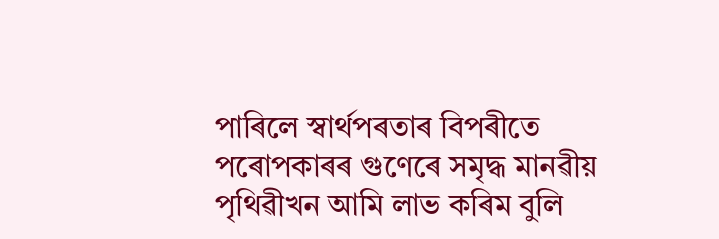পাৰিলে স্বার্থপৰতাৰ বিপৰীতে পৰোপকাৰৰ গুণেৰে সমৃদ্ধ মানৱীয় পৃথিৱীখন আমি লাভ কৰিম বুলি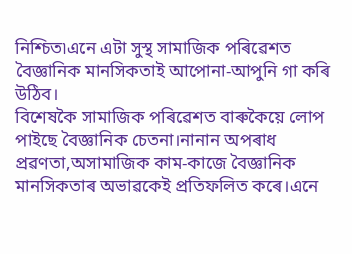নিশ্চিত৷এনে এটা সুস্থ সামাজিক পৰিৱেশত বৈজ্ঞানিক মানসিকতাই আপোনা-আপুনি গা কৰি উঠিব।
বিশেষকৈ সামাজিক পৰিৱেশত বাৰুকৈয়ে লোপ পাইছে বৈজ্ঞানিক চেতনা।নানান অপৰাধ প্ৰৱণতা,অসামাজিক কাম-কাজে বৈজ্ঞানিক মানসিকতাৰ অভাৱকেই প্ৰতিফলিত কৰে।এনে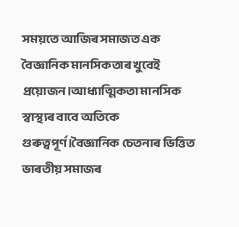সময়তে আজিৰ সমাজত এক বৈজ্ঞানিক মানসিকতাৰ খুবেই প্ৰয়োজন।আধ্যাত্মিকতা মানসিক স্বাস্থ্যৰ বাবে অতিকে গুৰুত্বপূৰ্ণ।বৈজ্ঞানিক চেতনাৰ ভিত্তিত ভাৰতীয় সমাজৰ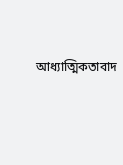আধ্যাত্মিকতাবাদ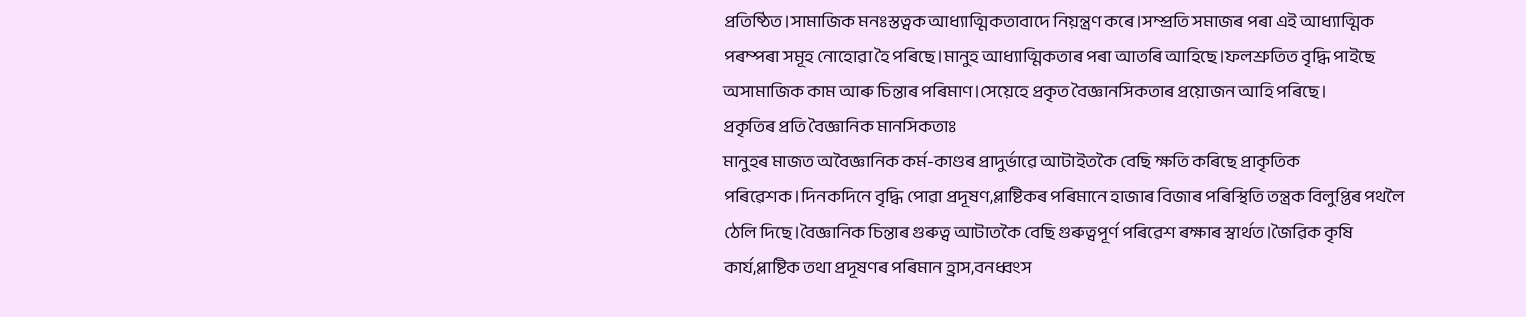প্ৰতিষ্ঠিত।সামাজিক মনঃস্তত্বক আধ্যাত্মিকতাবাদে নিয়ন্ত্ৰণ কৰে।সম্প্ৰতি সমাজৰ পৰা এই আধ্যাত্মিক পৰম্পৰা সমূহ নোহোৱা হৈ পৰিছে।মানুহ আধ্যাত্মিকতাৰ পৰা আতৰি আহিছে।ফলশ্ৰুতিত বৃদ্ধি পাইছে অসামাজিক কাম আৰু চিন্তাৰ পৰিমাণ।সেয়েহে প্ৰকৃত বৈজ্ঞানসিকতাৰ প্ৰয়োজন আহি পৰিছে।
প্ৰকৃতিৰ প্ৰতি বৈজ্ঞানিক মানসিকতাঃ
মানুহৰ মাজত অবৈজ্ঞানিক কৰ্ম-কাণ্ডৰ প্ৰাদুৰ্ভাৱে আটাইতকৈ বেছি ক্ষতি কৰিছে প্ৰাকৃতিক পৰিৱেশক।দিনকদিনে বৃদ্ধি পোৱা প্ৰদূষণ,প্লাষ্টিকৰ পৰিমানে হাজাৰ বিজাৰ পৰিস্থিতি তন্ত্ৰক বিলুপ্তিৰ পথলৈ ঠেলি দিছে।বৈজ্ঞানিক চিন্তাৰ গুৰুত্ব আটাতকৈ বেছি গুৰুত্বপূৰ্ণ পৰিৱেশ ৰক্ষাৰ স্বাৰ্থত।জৈৱিক কৃষি কাৰ্য,প্লাষ্টিক তথা প্ৰদূষণৰ পৰিমান হ্ৰাস,বনধ্বংস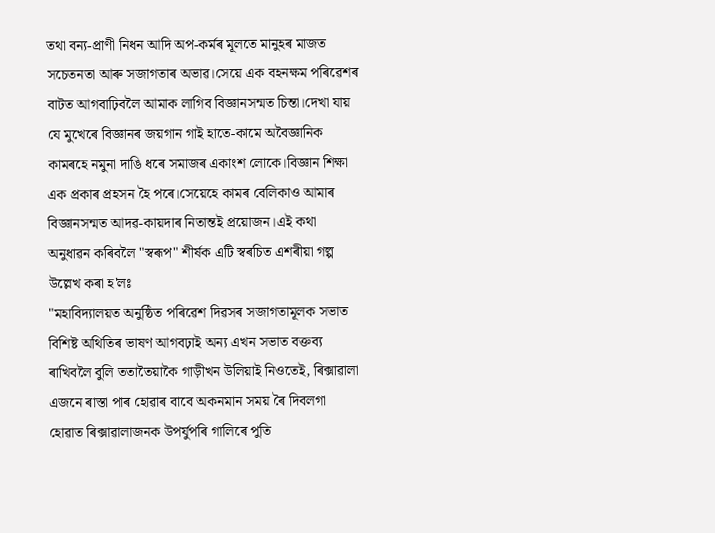তথা বন্য-প্ৰাণী নিধন আদি অপ-কৰ্মৰ মূলতে মানুহৰ মাজত সচেতনতা আৰু সজাগতাৰ অভাৱ।সেয়ে এক বহনক্ষম পৰিৱেশৰ বাটত আগবাঢ়িবলৈ আমাক লাগিব বিজ্ঞানসন্মত চিন্তা।দেখা যায় যে মুখেৰে বিজ্ঞানৰ জয়গান গাই হাতে-কামে অবৈজ্ঞানিক কামৰহে নমুনা দাঙি ধৰে সমাজৰ একাংশ লোকে।বিজ্ঞান শিক্ষা এক প্ৰকাৰ প্ৰহসন হৈ পৰে।সেয়েহে কামৰ বেলিকাও আমাৰ বিজ্ঞানসন্মত আদৱ-কায়দাৰ নিতান্তই প্ৰয়োজন।এই কথা অনুধাৱন কৰিবলৈ "স্বৰূপ" শীৰ্ষক এটি স্বৰচিত এশৰীয়া গল্প উল্লেখ কৰা হ'লঃ
"মহাবিদ্যালয়ত অনুষ্ঠিত পৰিৱেশ দিৱসৰ সজাগতামূলক সভাত বিশিষ্ট অথিতিৰ ভাষণ আগবঢ়াই অন্য এখন সভাত বক্তব্য ৰাখিবলৈ বুলি ততাতৈয়াকৈ গাড়ীখন উলিয়াই নিওতেই, ৰিক্সাৱালা এজনে ৰাস্তা পাৰ হোৱাৰ বাবে অকনমান সময় ৰৈ দিবলগা হোৱাত ৰিক্সাৱালাজনক উপৰ্যুপৰি গালিৰে পুতি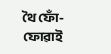থৈ ফোঁ-ফোৱাই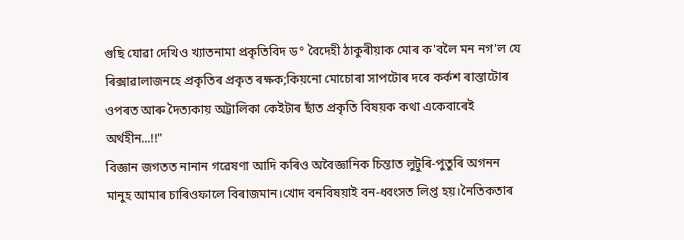গুছি যোৱা দেখিও খ্যাতনামা প্ৰকৃতিবিদ ড° বৈদেহী ঠাকুৰীয়াক মোৰ ক'বলৈ মন নগ'ল যে ৰিক্সাৱালাজনহে প্ৰকৃতিৰ প্ৰকৃত ৰক্ষক;কিয়নো মোচোৰা সাপটোৰ দৰে কৰ্কশ ৰাস্তাটোৰ ওপৰত আৰু দৈত্যকায় অট্টালিকা কেইটাৰ ছাঁত প্ৰকৃতি বিষয়ক কথা একেবাৰেই অৰ্থহীন...!!"
বিজ্ঞান জগতত নানান গৱেষণা আদি কৰিও অবৈজ্ঞানিক চিন্তাত লুটুৰি-পুতুৰি অগনন মানুহ আমাৰ চাৰিওফালে বিৰাজমান।খোদ বনবিষয়াই বন-ধ্বংসত লিপ্ত হয়।নৈতিকতাৰ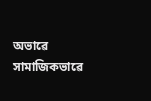অভাৱে সামাজিকভাৱে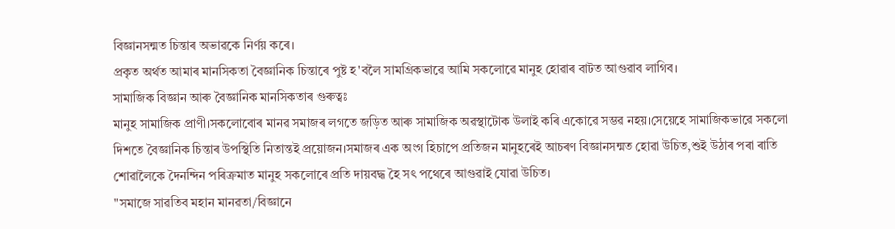বিজ্ঞানসন্মত চিন্তাৰ অভাৱকে নিৰ্ণয় কৰে।
প্ৰকৃত অৰ্থত আমাৰ মানসিকতা বৈজ্ঞানিক চিন্তাৰে পুষ্ট হ'বলৈ সামগ্ৰিকভাৱে আমি সকলোৱে মানুহ হোৱাৰ বাটত আগুৱাব লাগিব।
সামাজিক বিজ্ঞান আৰু বৈজ্ঞানিক মানসিকতাৰ গুৰুত্বঃ
মানুহ সামাজিক প্ৰাণী।সকলোবোৰ মানৱ সমাজৰ লগতে জড়িত আৰু সামাজিক অৱস্থাটোক উলাই কৰি একোৱে সম্ভৱ নহয়।সেয়েহে সামাজিকভাৱে সকলো দিশতে বৈজ্ঞানিক চিন্তাৰ উপস্থিতি নিতান্তই প্ৰয়োজন।সমাজৰ এক অংগ হিচাপে প্ৰতিজন মানুহৰেই আচৰণ বিজ্ঞানসন্মত হোৱা উচিত,শুই উঠাৰ পৰা ৰাতি শোৱালৈকে দৈনন্দিন পৰিক্ৰমাত মানুহ সকলোৰে প্ৰতি দায়বদ্ধ হৈ সৎ পথেৰে আগুৱাই যোৱা উচিত।
"সমাজে সাৱতিব মহান মানৱতা/বিজ্ঞানে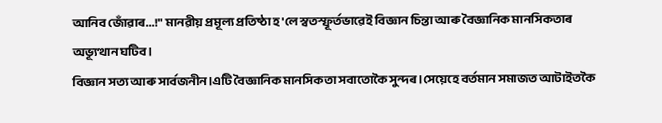আনিব জোঁৱাৰ...!" মানৱীয় প্ৰমূল্য প্ৰতিষ্ঠা হ'লে স্বতস্ফূৰ্তভাৱেই বিজ্ঞান চিন্তা আৰু বৈজ্ঞানিক মানসিকতাৰ অভ্যূত্থান ঘটিব।
বিজ্ঞান সত্য আৰু সাৰ্বজনীন।এটি বৈজ্ঞানিক মানসিকতা সবাতোকৈ সুন্দৰ।সেয়েহে বৰ্তমান সমাজত আটাইতকৈ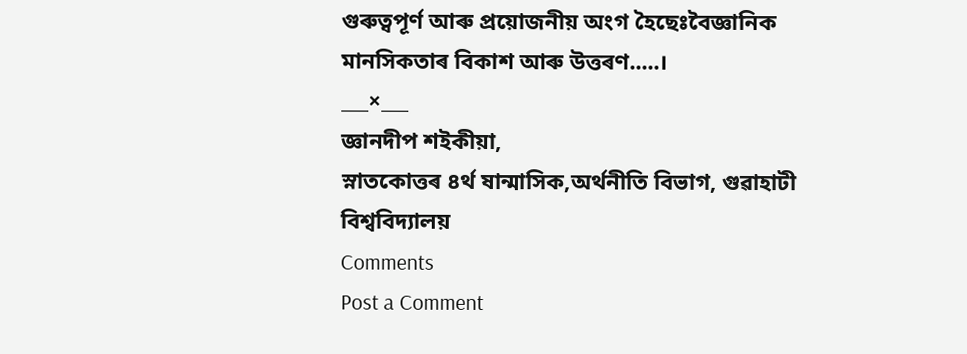গুৰুত্বপূৰ্ণ আৰু প্ৰয়োজনীয় অংগ হৈছেঃবৈজ্ঞানিক মানসিকতাৰ বিকাশ আৰু উত্তৰণ.....।
___×___
জ্ঞানদীপ শইকীয়া,
স্নাতকোত্তৰ ৪ৰ্থ ষান্মাসিক,অৰ্থনীতি বিভাগ, গুৱাহাটী বিশ্ববিদ্যালয়
Comments
Post a Comment